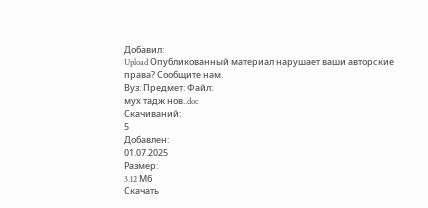Добавил:
Upload Опубликованный материал нарушает ваши авторские права? Сообщите нам.
Вуз: Предмет: Файл:
мух тадж нов..doc
Скачиваний:
5
Добавлен:
01.07.2025
Размер:
3.12 Mб
Скачать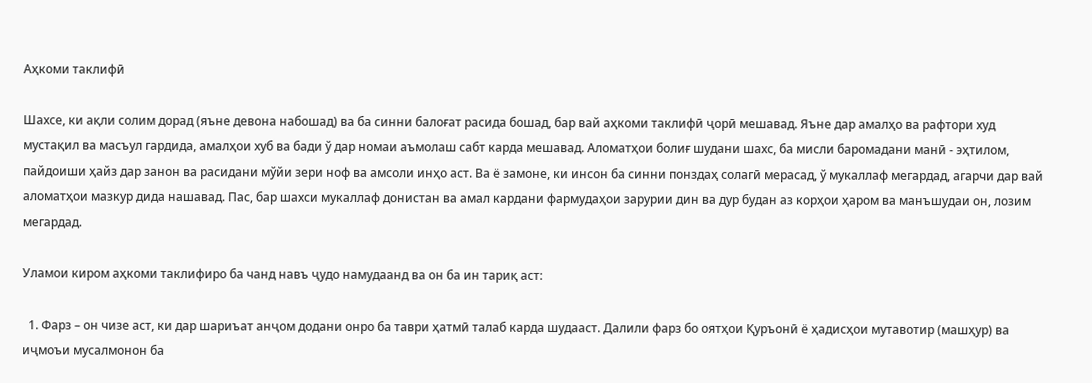Аҳкоми таклифӣ

Шахсе, ки ақли солим дорад (яъне девона набошад) ва ба синни балоғат расида бошад, бар вай аҳкоми таклифӣ ҷорӣ мешавад. Яъне дар амалҳо ва рафтори худ мустақил ва масъул гардида, амалҳои хуб ва бади ў дар номаи аъмолаш сабт карда мешавад. Аломатҳои болиғ шудани шахс, ба мисли баромадани манӣ - эҳтилом, пайдоиши ҳайз дар занон ва расидани мўйи зери ноф ва амсоли инҳо аст. Ва ё замоне, ки инсон ба синни понздаҳ солагӣ мерасад, ў мукаллаф мегардад, агарчи дар вай аломатҳои мазкур дида нашавад. Пас, бар шахси мукаллаф донистан ва амал кардани фармудаҳои зарурии дин ва дур будан аз корҳои ҳаром ва манъшудаи он, лозим мегардад.

Уламои киром аҳкоми таклифиро ба чанд навъ ҷудо намудаанд ва он ба ин тариқ аст:

  1. Фарз – он чизе аст, ки дар шариъат анҷом додани онро ба таври ҳатмӣ талаб карда шудааст. Далили фарз бо оятҳои Қуръонӣ ё ҳадисҳои мутавотир (машҳур) ва иҷмоъи мусалмонон ба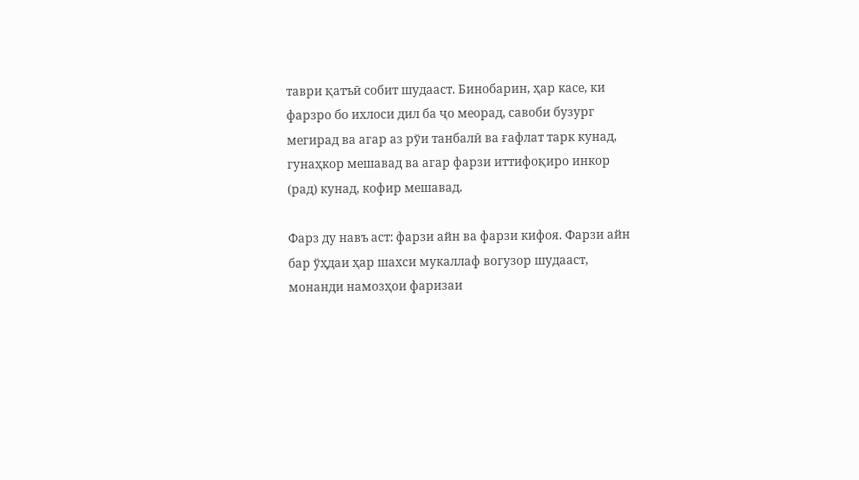таври қатъӣ собит шудааст. Бинобарин, ҳар касе, ки фарзро бо ихлоси дил ба ҷо меорад, савоби бузург мегирад ва агар аз рўи танбалӣ ва ғафлат тарк кунад, гунаҳкор мешавад ва агар фарзи иттифоқиро инкор (рад) кунад, кофир мешавад.

Фарз ду навъ аст: фарзи айн ва фарзи кифоя. Фарзи айн бар ўҳдаи ҳар шахси мукаллаф вогузор шудааст, монанди намозҳои фаризаи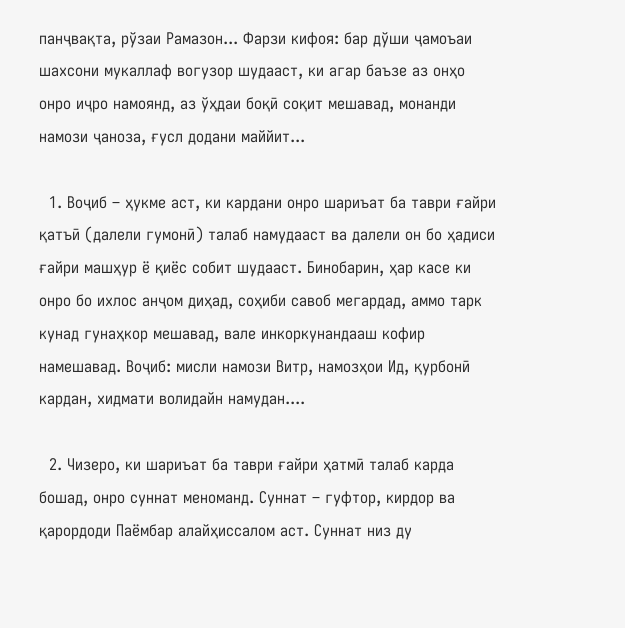панҷвақта, рўзаи Рамазон... Фарзи кифоя: бар дўши ҷамоъаи шахсони мукаллаф вогузор шудааст, ки агар баъзе аз онҳо онро иҷро намоянд, аз ўҳдаи боқӣ соқит мешавад, монанди намози ҷаноза, ғусл додани маййит...

  1. Воҷиб – ҳукме аст, ки кардани онро шариъат ба таври ғайри қатъӣ (далели гумонӣ) талаб намудааст ва далели он бо ҳадиси ғайри машҳур ё қиёс собит шудааст. Бинобарин, ҳар касе ки онро бо ихлос анҷом диҳад, соҳиби савоб мегардад, аммо тарк кунад гунаҳкор мешавад, вале инкоркунандааш кофир намешавад. Воҷиб: мисли намози Витр, намозҳои Ид, қурбонӣ кардан, хидмати волидайн намудан....

  2. Чизеро, ки шариъат ба таври ғайри ҳатмӣ талаб карда бошад, онро суннат меноманд. Суннат – гуфтор, кирдор ва қарордоди Паёмбар алайҳиссалом аст. Суннат низ ду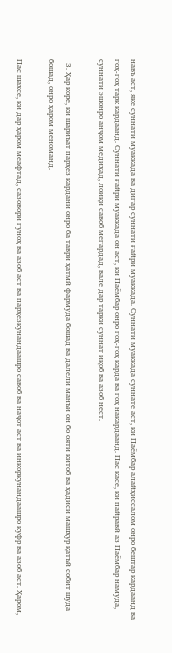навъ аст, яке суннати муаккада ва дигар суннати ғайри муаккада. Суннати муаккада суннате аст, ки Паёмбар алайҳиссалом онро бештар кардаанд ва гоҳ-гоҳ тарк кардаанд. Суннати ғайри муаккада он аст, ки Паёмбар онро гоҳ-гоҳ карда ва гоҳ накардаанд. Пас касе, ки пайравӣ аз Паёмбар намуда, суннати эшонро анҷом медиҳад, лоиқи савоб мегардад, вале дар тарки суннат иқоб ва азоб нест.

  3. Ҳар коре, ки шариъат парҳез кардани онро ба таври ҳатмӣ фармуда бошад ва далели манъи он бо ояти китоб ва ҳадиси машҳур қатъӣ собит шуда бошад, онро ҳаром меноманд.

Пас шахсе, ки дар ҳаром меафтад, сазовори гуноҳ ва азоб аст ва парҳезкунандаашро савоб ва наҷот аст ва инкоркунандаашро куфр ва азоб аст. Ҳаром,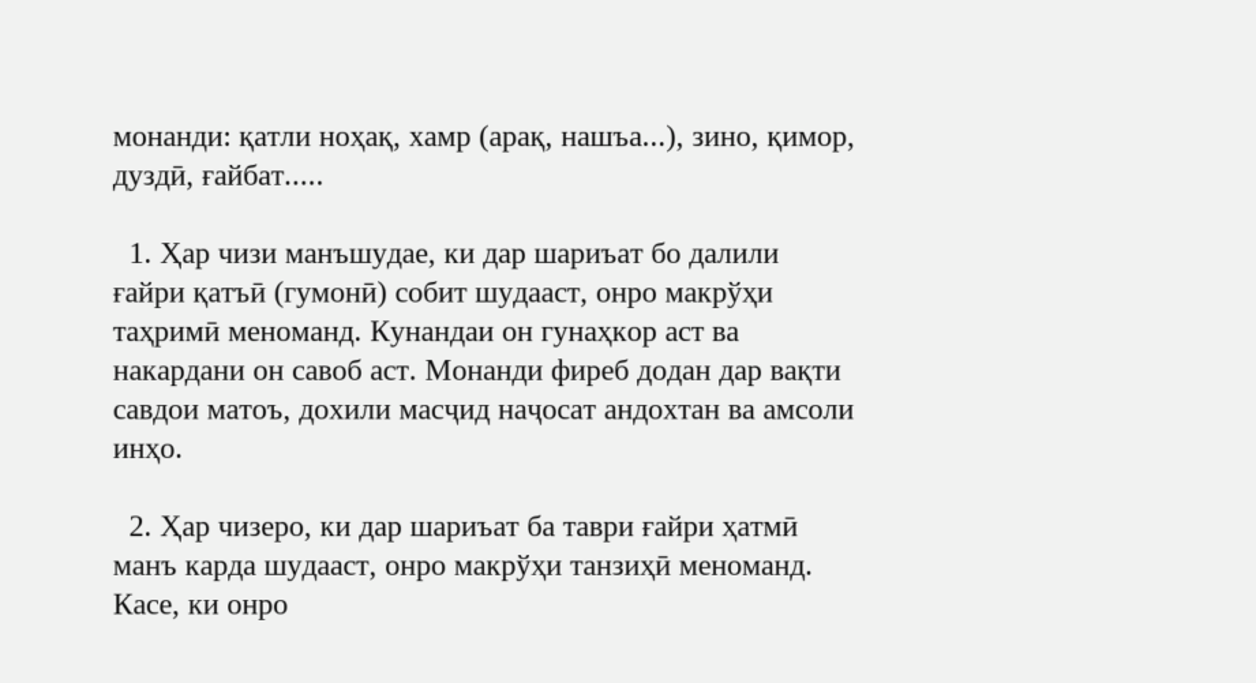монанди: қатли ноҳақ, хамр (арақ, нашъа...), зино, қимор, дуздӣ, ғайбат.....

  1. Ҳар чизи манъшудае, ки дар шариъат бо далили ғайри қатъӣ (гумонӣ) собит шудааст, онро макрўҳи таҳримӣ меноманд. Кунандаи он гунаҳкор аст ва накардани он савоб аст. Монанди фиреб додан дар вақти савдои матоъ, дохили масҷид наҷосат андохтан ва амсоли инҳо.

  2. Ҳар чизеро, ки дар шариъат ба таври ғайри ҳатмӣ манъ карда шудааст, онро макрўҳи танзиҳӣ меноманд. Касе, ки онро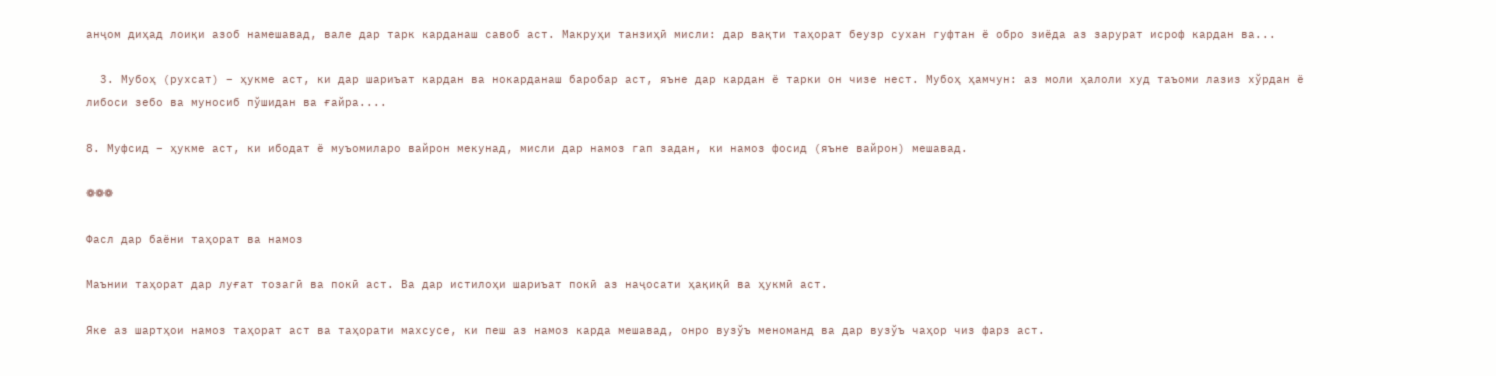анҷом диҳад лоиқи азоб намешавад, вале дар тарк карданаш савоб аст. Макруҳи танзиҳӣ мисли: дар вақти таҳорат беузр сухан гуфтан ё обро зиёда аз зарурат исроф кардан ва...

  3. Мубоҳ (рухсат) – ҳукме аст, ки дар шариъат кардан ва нокарданаш баробар аст, яъне дар кардан ё тарки он чизе нест. Мубоҳ ҳамчун: аз моли ҳалоли худ таъоми лазиз хўрдан ё либоси зебо ва муносиб пўшидан ва ғайра....

8. Муфсид – ҳукме аст, ки ибодат ё муъомиларо вайрон мекунад, мисли дар намоз гап задан, ки намоз фосид (яъне вайрон) мешавад.

❁❁❁

Фасл дар баёни таҳорат ва намоз

Маънии таҳорат дар луғат тозагӣ ва покӣ аст. Ва дар истилоҳи шариъат покӣ аз наҷосати ҳақиқӣ ва ҳукмӣ аст.

Яке аз шартҳои намоз таҳорат аст ва таҳорати махсусе, ки пеш аз намоз карда мешавад, онро вузўъ меноманд ва дар вузўъ чаҳор чиз фарз аст.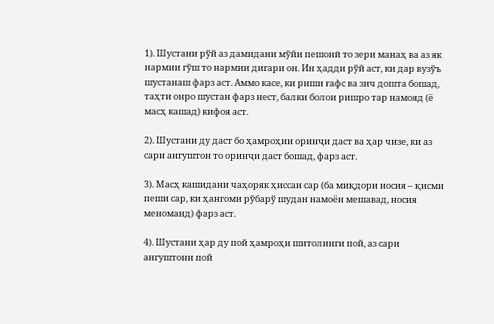1). Шустани рўй аз дамидани мўйи пешонӣ то зери манаҳ ва аз як нармии гўш то нармии дигари он. Ин ҳадди рўй аст, ки дар вузўъ шустанаш фарз аст. Аммо касе, ки риши ғафс ва зич дошта бошад, таҳти онро шустан фарз нест, балки болои ришро тар намояд (ё масҳ кашад) кифоя аст.

2). Шустани ду даст бо ҳамроҳии оринҷи даст ва ҳар чизе, ки аз сари ангуштон то оринҷи даст бошад, фарз аст.

3). Масҳ кашидани чаҳоряк ҳиссаи сар (ба миқдори носия – қисми пеши сар, ки ҳангоми рўбарў шудан намоён мешавад, носия меноманд) фарз аст.

4). Шустани ҳар ду пой ҳамроҳи шитолинги пой, аз сари ангуштони пой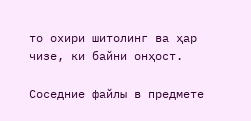то охири шитолинг ва ҳар чизе, ки байни онҳост.

Соседние файлы в предмете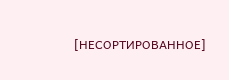[НЕСОРТИРОВАННОЕ]